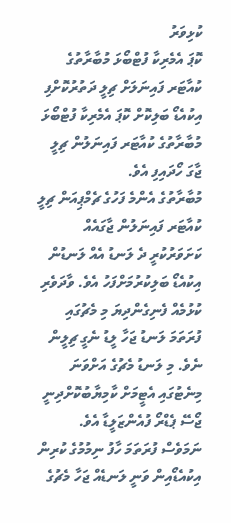ކުޅިވަރު
ކޮޕަ އެމެރިކާ ފުޓްބޯޅަ މުބާރާތުގެ ކުއާޓަރ ފައިނަލަށް ޗިލީ ދަތުރުކޮށްފި
އިކުއެޑޯ ބަލިކޮށް ކޮޕަ އެމެރިކާ ފުޓްބޯޅަ މުބާރާތުގެ ކުއާޓަރ ފައިނަލުން ޗިލީ ޖާގަ ހޯދައިފި އެވެ.
މުބާރާތުގެ އެންމެ ފަހުގެ ޗެމްޕިއަން ޗިލީ ކުއާޓަރ ފައިނަލުން ޖާގައެއް ކަށަވަރުކުރީ ދެ ލަނޑު އެއް ލަނޑުން އިކުއެޑޯ ބަލިކުރުމަށްފަހު އެވެ. ވާދަވެރި ކުޅުމެއް ފެނިގެންދިޔަ މި މެޗުގައި ފުރަތަމަ ލަނޑު ޖަހާ ލީޑު ނެގީ ޗިލީން ނެވެ. މި ލަނޑު މެޗުގެ އަށްވަނަ މިނެޓުގައި އެޓީމަށް ކާމިޔާބުކޮށްދިނީ ޖޯސޭ ޕެޑްރޯ ފުއެންޒަލީޑާ އެވެ.
ނަމަވެސް ފުރަތަމަ ހާފު ނިމުމުގެ ކުރިން އިކުއެޑޯއިން ވަނީ ލަނޑެއް ޖަހާ މެޗުގެ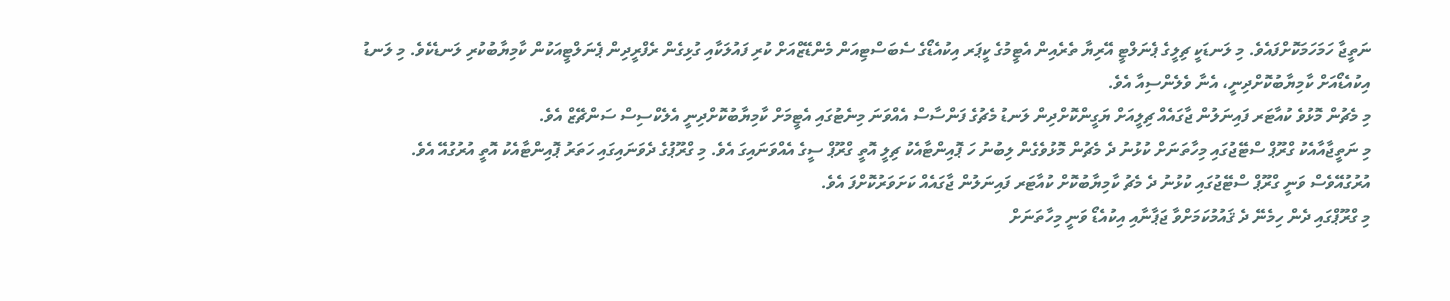ނަތީޖާ ހަމަހަމަކޮށްފައެވެ. މި ލަނޑަކީ ޗިލީގެ ޕެނަލްޓީ އޭރިޔާ ތެރެއިން އެޓީމުގެ ކީޕަރ އިކުއެޑޯގެ ސެބަސްޓިއަން މެންޑޭޒްއަށް ކުރި ފައުލަކާއި ގުޅިގެން ރެފްރީދިން ޕެނަލްޓީއަކުން ކާމިޔާބުކުރި ލަނޑެކެވެ. މި ލަނޑު އިކުއެޑޯއަށް ކާމިޔާބުކޮށްދިނީ، އެނާ ވެލެންސިއާ އެވެ.
މި މެޗުން މޮޅުވެ ކުއާޓަރ ފައިނަލުން ޖާގައެއް ޗިލީއަށް ޔަގީންކޮށްދިން ލަނޑު މެޗުގެ ފަންސާސް އެއްވަނަ މިނެޓުގައި އެޓީމަށް ކާމިޔާބުކޮށްދިނީ އެލެކްސިސް ސަންޗޭޒް އެވެ.
މި ނަތީޖާއާއެކު ގްރޫޕް ސްޓޭޖުގައި މިހާތަނަށް ކުޅުނު ދެ މެޗުން މޮޅުވެގެން ލިބުނު ހަ ޕޮއިންޓާއެކު ޗިލީ އޮތީ ގްރޫޕް ސީގެ އެއްވަނައިގަ އެވެ. މި ގްރޫޕުގެ ދެވަނައިގައި ހަތަރު ޕޮއިންޓާއެކު އޮތީ އުރުގުއޭ އެވެ. އުރުގުއޭވެސް ވަނީ ގްރޫޕް ސްޓޭޖުގައި ކުޅުނު ދެ މެޗު ކާމިޔާބުކޮށް ކުއާޓަރ ފައިނަލުން ޖާގައެއް ކަށަވަރުކޮށްފަ އެވެ.
މި ގްރޫޕްގައި ދެން ހިމެނޭ ދެ ޤައުމުކަމަށްވާ ޖަޕާނާއި އިކުއެޑޯ ވަނީ މިހާތަނަށް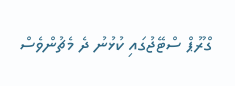ގްރޫޕް ސްޓޭޖުގައި ކުޅުނު ދެ މެޗުންވެސް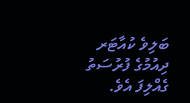ބަލިވެ ކުއާޓަރ ދިއުމުގެ ފުރުސަތު ގެއްލިފަ އެވެ.